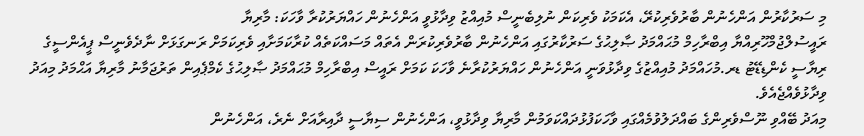މި ސަރުކާރުން އަންހެނުން ބާރުވެރިކުރޭ، އެކަމަކު ވެރިކަން ނުލިބެނީސް މުއިއްޒު ވިދާޅުވީ އަންހެނުން ހައްޔަރުކުރާ ވާހަކަ: މާރިޔާ
ރައީސުލްޖުމްހޫރިއްޔާ އިބްރާހިމް މުޙައްމަދު ޞާލިޙުގެ ސަރުކާރުގައި އަންހެނުން ބާރުވެރިކުރަން އެތައް މަސައްކަތެއް ކުރާކަމަށާއި ވެރިކަމަށް ރަނގަޅަށް ނާދެވެނީސް ޕީއެންސީގެ ރިޔާސީ ކެންޑިޑޭޓު ޑރ.މުހައްމަދު މުއިއްޒުގެ ވިދާޅުވަނީ އަންހެނުން ހައްޔަރުކުރާނެ ވާހަކަ ކަމަށް ރައީސް އިބްރާހިމް މުޙައްމަދު ޞާލިޙުގެ ކެމްޕެއިން ތަރުޖަމާނު މާރިޔާ އަޙްމަދު މިއަދު ވިދާޅުވެއްޖެއެވެ.
މިއަދު ބޭއްވި ނޫސްވެރިންގެ ބައްދަލުވުމެއްގައި ވާހަކަފުޅުދައްކަވަމުން މާރިޔާ ވިދާޅުވީ، އަންހެނުން ސިޔާސީ ދާއިރާއަށް ނެރެ، އަންހެނުން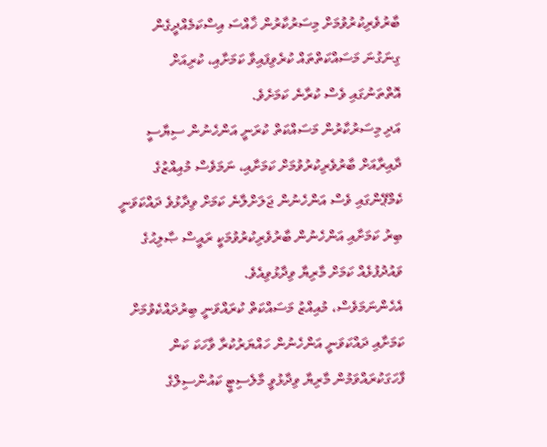ބާރުވެރިކުރުވުމަށް މިސަރުކާރުން ޚާއްސަ އިސްކަމެއްދީގެން ގިނަގުނަ މަސައްކަތްތައް ކުރެވިފައިވާ ކަމަށާއި، ކުރިއަށް އޮތްތަނުގައި ވެސް ކުރާނެ ކަމަށެވެ.
އަދި މިސަރުކާރުން މަސައްކަތް ކުރަނީ އަންހެނުން ސިޔާސީ ދާއިރާއަށް ބާރުވެރިކުރުވުމަށް ކަމަށާއި، ނަމަވެސް މުއިއްޒުގެ ކެމްޕޭންގައި ވެސް އަންހެނުން ޖަލަށްލާނެ ކަމަށް ވިދާޅުވެ ދައްކަވަނީ ބިރު ކަމަށާއި އަންހެނުން ބާރުވެރިކުރުވުމަކީ ރައީސް ޞާލިޙުގެ ވައުދުފުޅެއް ކަމަށް މާރިޔާ ވިދާޅުވިއެވެ.
އެހެންނަމަވެސް، މުއިއްޒު މަސައްކަތް ކުރައްވަނީ ބިރުދައްކެވުމަށް ކަމަށާއި ދައްކަވަނީ އަންހެނުން ހައްޔަރުކުރާ ވާހަކަ ކަން ފާހަގަކުރައްވަމުން މާރިޔާ ވިދާޅުވީ މާލެސިޓީ ކައުންސިލްގެ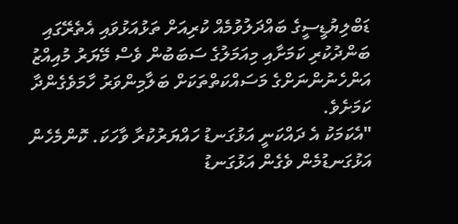ޑަބްލިޔުޑީސީގެ ބައްދަލުވުމެއް ކުރިއަށް ތަޅުއަޅުވައި އެތެރޭގައި ބަންދުކުރި ކަމަށާއި މިއަމަލުގެ ސަބަބުން ވެސް މޭޔަރު މުއިއްޒު އަންހެނުންނަށްގެ މަސައްކަތްތަކަށް ބަލާމިންވަރު ހާމަވެގެންދާ ކަމަށެވެ.
"އެކަމަކު އެ ދައްކަނީ އަޅުގަނޑު ހައްޔަރުކުރާ ވާހަކަ. ކޮންމެހެން އަޅުގަނޑުމެން ވެގެން އަޅުގަނޑު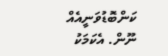ކަންބޮޑުވަނީއެއް ނޫން. އެކަމަކު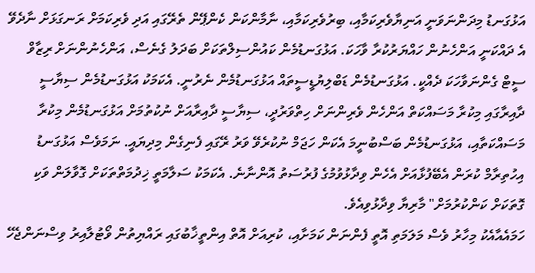އަޅުގަނޑު މިދަންނަވަނީ އަނިޔާވެރިކަމާއި، ބިރުވެރިކަމާއި، ނާމާންކަން ކެންޕޭން ތެރޭގައި އަދި ވެރިކަމަށް ރަނގަޅަށް ނާދެވޭ އެ ދައްކަނީ އަންހެނުން ހައްޔަރުކުރާ ވާހަކަ. އަޅުގަނޑުމެން ކައުންސިލްތަކަށް ބަދަލު ގެނެސް، އަންހެނުންނަށް ރިޒާވް ސީޓް ގެންނަވާހަކަ ދެއްކީ. އަޅުގަނޑުމެން ޑަބްލިޔުޑީސީތައް އަޅުގަނޑުމެން ނެރުނީ. އެކަމަކު އަޅުގަނޑުމެން ސިޔާސީ ދާއިރާގައި މިކުރާ މަސައްކަތް އަންހެން ވެރިންނަށް ހިތްވަރުދީ، ސިޔާސީ ދާއިރާއަށް ނުކުތުމަށް އަޅުގަނޑުމެން މިކުރާ މަސައްކަތާއި، އަޅުގަނޑުމެން ބަސްބުނީމަ އެކަން ހަޖަމް ނުކުރެވޭ ވަރު ރޭގައި ފެނިގެން މިދިޔައީ. ނަމަވެސް އަޅުގަނޑު އިހުތިރާމް ކުރަން އެބޭފުޅާއަށް އެހެން ވިދާޅުވުމުގެ ފުރުސަތު އޮންނާނެ. އެކަމަކު ސަލާމަތީ ޚިދުމަތްތަކަށް ގޮވާލަން ވަކި ގޮތަކަށް ކަންކުރުމަށް" މާރިޔާ ވިދާޅުވިއެވެ.
ހަމައެއާއެކު މިހާރު ވެސް މަލަމަތި އޮތީ ފެންނަން ކަމަށާއި، ކުރިއަށް އޮތް އިންތީޚާބުގައި ރައްޔިތުން ވޯޓުލާއިރު ވިސްނަންޖެހޭ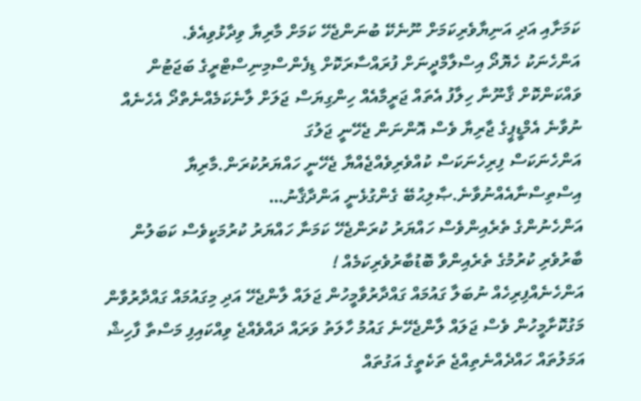ކަމަށާއި އަދި އަނިޔާވެރިކަމަށް ނޫނެކޭ ބުނަންޖެހޭ ކަމަށް މާރިޔާ ވިދާޅުވިއެވެ.
އަންހެނަކު ހެޔޮދޯ އިސްލާމްދީނަށް ފުރައްސާރަކޮށް ޑިފެންސްމިނިސްޓްރީގެ ބަޖަޓުން ވައްކަންކޮށް ޤާނޫނާ ހިލާފު އެތައް ޖަރީމާއެއް ހިންގިޔަސް ޖަލަށް ލާނެކަމެއްނެތްދޯ އެހެނެއް ނުވާނެ އެމްޑީޕީގެ ޖާރިޔާ ވެސް އޮންނަން ޖެހޭނީ ޖަލުގަ
އަންހެނަކަސް ފިރިހެނަކަސް ކުއްވެރިވެއްޖެއްޔާ ޖެހޭނީ ހައްޔަރުކުރަން.މާރިޔާ އިސްތިސްނާއެއްނުވާނެ.ޞާލިޙުބޭ ގެންގުޅެނީ އަންދާޤާނު…
އަންހެނުންގެ ތެރެއިންވެސް ހައްޔަރު ކުރަންޖެހޭ ކަމަނާ ހައްޔަރު ކުރުމަކީވެސް ކަބަލުން ބާރުވެރި ކުރުމުގެ ތެރެއިންވާ ބޮޑުބާރުވެރިކަމެއް !
އަންހެނެއްފިރިހެއް ނުބަލާ ގައުމައް ގައްދާރުވާމީހުން ޖަލައް ލާންޖެހޭ އަދި މިގައުމައް ގައްދާރުވާން މަގުކޮށާމީހުން ވެސް ޖަލައް ލާންޖެހޭނެ ގައުމު ހާލަތު ވަރައް ދައްވެއްޖެ ވިއްކައިފި މަސްތާ ފާހިޝް އަމަލުތައް ހައްދެއްނެތިއްޖެ ތަކެތީގެ އަގުތައް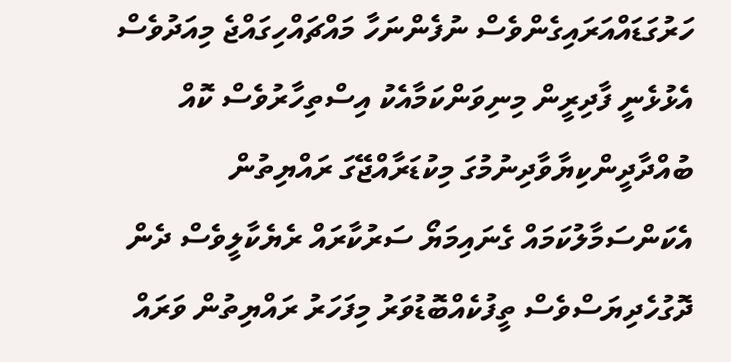ހަރުގަޑައްއަރައިގެންވެސް ނުފެންނަހާ މައްޗައްހިގައްޖެ މިއަދުވެސް އެޅުޅެނީ ފާދިރީން މިނިވަންކަމާއެކު އިސްތިހާރުވެސް ކޮއް ބުއްދާދީންކިޔާވާދިނުމުގަ މިކުޑަރާއްޖޭގަ ރައްޔިތުން އެކަންސަމާލުކަމައް ގެނައިމަޔޯ ސަރުކާރައް ރެޔެކާލީވެސް ދެން ދޮގުހެދިޔަސްވެސް ތީފުކެއްބޮޑުވަރު މިފަހަރު ރައްޔިތުން ވަރައް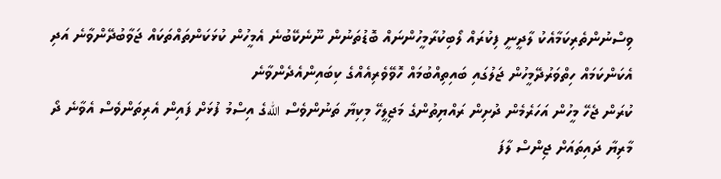ވިސްނުންތެރިކަމާއެކު ލާދީނީ ފިކުރައް ލޯބިކުރާމީހުންނައް ބޮޑުތަނުން ނޫނެކޭބުނެ އެމީހުން ކުޅަކަންތައްތަކައް ޖަވާބުދޭންވާނެ އަދި އެކަންކަމައް ހިތްވަރުދޭމީހުން ޖަލުގައި ބައިތިއްބުމައް ހޮވޭވެރިއެއްގެ ކިބައިންއެދެންވާނެ
ކުރަން ޖެހޭ މީހުން އަހަރެމެން ދުށިން ރައްޔިތުންގެ މަޖިލީހޭ މިކިޔާ ތަނުންވެސް اللهގެ އިސްމު ފުޅަށް ފައިން އެރިތަންވެސް އެވާނެ ދޯ މާރިޔާ ދައިތައަށް ޖިންސް ލާފަ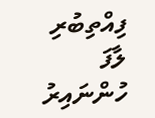ފިއްތިބުރި ލާފަ ހުންނައިރު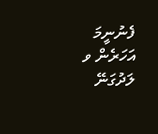ފެނުނީމަ އަހަރެން ވ ލަދުގަނޭ